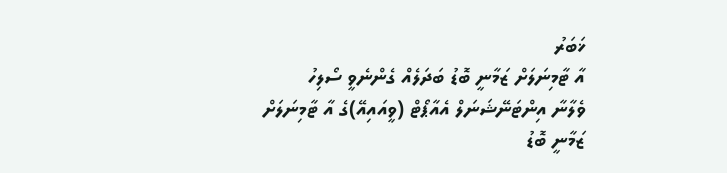ޚަބަރު
އާ ޓާމިނަލަށް ޒަމާނީ ބޮޑު ބަދަލެއް ގެންނެވީ ސޯލިހު
ވެލާނާ އިންޓަނޭޝަނަލް އެއާޕޯޓް (ވީއައިއޭ)ގެ އާ ޓާމިނަލަށް ޒަމާނީ ބޮޑު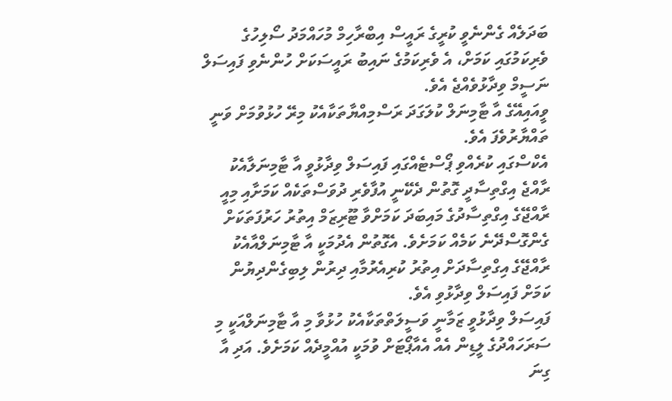ބަދަލެއް ގެންނެވީ ކުރީގެ ރައީސް އިބްރާހިމް މުހައްމަދު ސޯލިހުގެ ވެރިކަމުގައި ކަމަށް، އެ ވެރިކަމުގެ ނައިބު ރައީސަކަށް ހުންނެވި ފައިސަލް ނަސީމް ވިދާޅުވެއްޖެ އެވެ.
ވީއައިއޭގެ އާ ޓާމިނަލް ކުލަގަދަ ރަސްމިއްޔާތަކާއެކު މިރޭ ހުޅުވުމަށް ވަނީ ތައްޔާރުވެފަ އެވެ.
އެކްސްގައި ކުރެއްވި ޕޯސްޓެއްގައި ފައިސަލް ވިދާޅުވީ އާ ޓާމިނަލާއެކު ރާއްޖެ އިގްތިސާދީ ގޮތުން ދެކޭނީ އުފާވެރި ދުވަސްތަކެއް ކަމަށާއި މިއީ ރާއްޖޭގެ އިގްތިސާދުގެ މައިބަދަ ކަމަށްވާ ޓޫރިޒަމް އިތުރު ހަރުފަތަކަށް ގެންގޮސްދޭނެ ކަމެއް ކަމަށެވެ. އެގޮތުން އެދުމަކީ އާ ޓާމިނަލްއާއެކު ރާއްޖޭގެ އިގްތިސާދަށް އިތުރު ކުރިއެރުމާއި ދިރުން ލިބިގެންދިޔުން ކަމަށް ފައިސަލް ވިދާޅުވި އެވެ.
ފައިސަލް ވިދާޅުވީ ޒަމާނީ ވަސީލަތްތަކާއެކު ހުޅުވާ މި އާ ޓާމިނަލްއަކީ މި ސަރަހައްދުގެ ލީޑިން އެއް އެއާޕޯޓަށް ވުމަކީ އުއްމީދެއް ކަމަށެވެ. އަދި އާ ގިނަ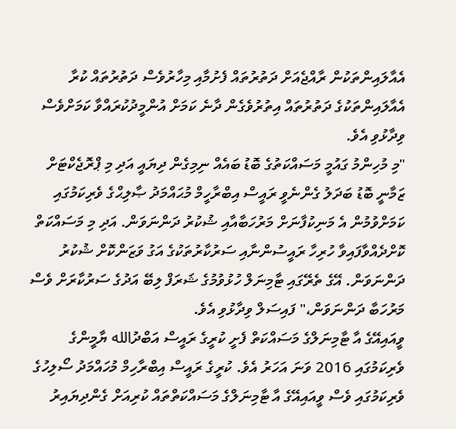އެއާލައިންތަކުން ރާއްޖެއަށް ދަތުރުތައް ފެށުމާއި މިހާރުވެސް ދަތުރުތައް ކުރާ އެއާލައިންތަކުގެ ދަތުރުތައް އިތުރުވެގެން ދާނެ ކަމަށް އުންމީދުކުރައްވާ ކަމަށްވެސް ވިދާޅުވި އެވެ.
"މި މުހިންމު ގައުމީ މަސައްކަތުގެ ބޮޑު ބައެއް ނިމިގެން ދިޔައީ އަދި މި ޕްރޮޖެކްޓަށް ޒަމާނީ ބޮޑު ބަދަލު ގެންނެވީ ރައީސް އިބްރާހީމް މުޙައްމަދު ޞާލިޙްގެ ވެރިކަމުގައި ކަމަށްވުމުން އެ މަނިކުފާނަށް މަރުހަބާއާއި ޝުކުރު ދަންނަވަން. އަދި މި މަސައްކަތް ކޮށްދެއްވާފައިވާ ހުރިހާ ރައީސުންނާއި ސަރުކާރުތަކުގެ އަގު ވަޒަންކޮށް ޝުކުރު ދަންނަވަން. އޭގެ ތެރޭގައި ޓާމިނަލް ހުޅުވުމުގެ ޝަރަފް ލިބޭ އަދުގެ ސަރުކާރަށް ވެސް މަރުހަބާ ދަންނަވަން،" ފައިސަލް ވިދާޅުވި އެވެ.
ވީއައިއޭގެ އާ ޓާމިނަލްގެ މަސައްކަތް ފެށީ ކުރީގެ ރައީސް އަބްދުالله ޔާމީންގެ ވެރިކަމުގައި 2016 ވަނަ އަހަރު އެވެ. ކުރީގެ ރައީސް އިބްރާހިމް މުހައްމަދު ސޯލިހުގެ ވެރިކަމުގައި ވެސް ވީއައިއޭގެ އާ ޓާމިނަލްގެ މަސައްކަތްތައް ކުރިއަށް ގެންދިޔައިރު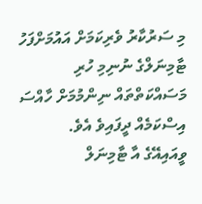މި ސަރުކާރު ވެރިކަމަށް އައުމަށްފަހު ޓާމިނަލްގެ ނުނިމި ހުރި މަސައްކަތްތައް ނިންމުމަށް ހާއްސަ އިސްކަމެއް ދީފައިވެ އެވެ.
ވީއައިއޭގެ އާ ޓާމިނަލް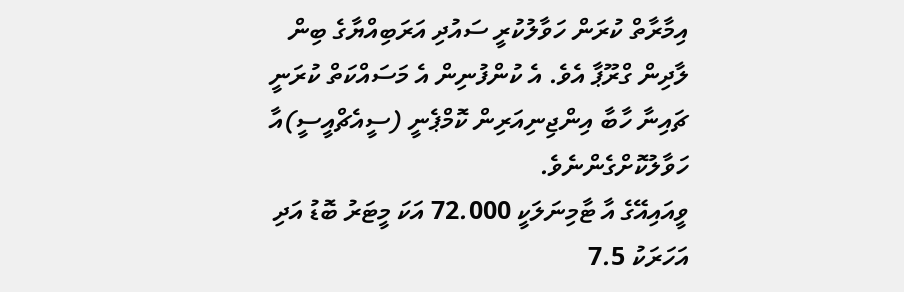އިމާރާތް ކުރަން ހަވާލުކުރީ ސައުދި އަރަބިއްޔާގެ ބިން ލާދިން ގްރޫޕާ އެވެ. އެ ކުންފުނިން އެ މަސައްކަތް ކުރަނީ ޗައިނާ ހާބާ އިންޖިނިއަރިން ކޮމްޕެނީ (ސީއެޗްއީސީ)އާ ހަވާލުކޮށްގެންނެވެ.
ވީއައިއޭގެ އާ ޓާމިނަލަކީ 72.000 އަކަ މީޓަރު ބޮޑު އަދި އަހަރަކު 7.5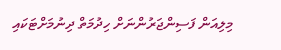މިލިއަން ފަސިންޖަރުންނަށް ހިދުމަތް ދިނުމަށްޓަކައި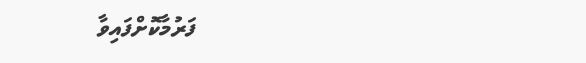ފަރުމާކޮށްފައިވާ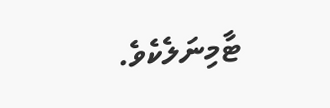ޓާމިނަލެކެވެ.